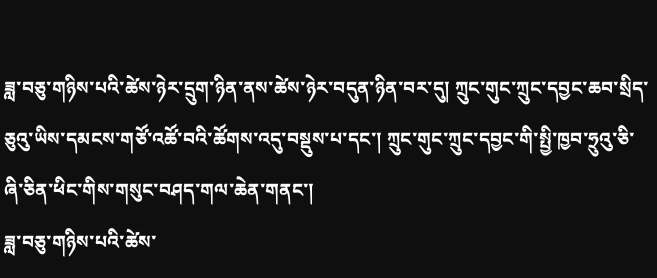ཟླ་བཅུ་གཉིས་པའི་ཚེས་ཉེར་དྲུག་ཉིན་ནས་ཚེས་ཉེར་བདུན་ཉིན་བར་དུ། ཀྲུང་གུང་ཀྲུང་དབྱང་ཆབ་སྲིད་ཅུའུ་ཡིས་དམངས་གཙོ་འཚོ་བའི་ཚོགས་འདུ་བསྡུས་པ་དང་། ཀྲུང་གུང་ཀྲུང་དབྱང་གི་སྤྱི་ཁྱབ་ཧྲུའུ་ཅི་ཞི་ཅིན་ཕིང་གིས་གསུང་བཤད་གལ་ཆེན་གནང་།
ཟླ་བཅུ་གཉིས་པའི་ཚེས་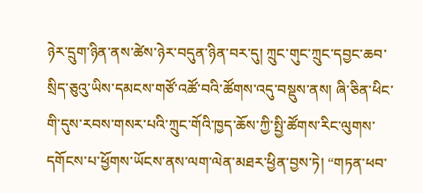ཉེར་དྲུག་ཉིན་ནས་ཚེས་ཉེར་བདུན་ཉིན་བར་དུ། ཀྲུང་གུང་ཀྲུང་དབྱང་ཆབ་སྲིད་ཅུའུ་ཡིས་དམངས་གཙོ་འཚོ་བའི་ཚོགས་འདུ་བསྡུས་ནས། ཞི་ཅིན་ཕིང་གི་དུས་རབས་གསར་པའི་ཀྲུང་གོའི་ཁྱད་ཆོས་ཀྱི་སྤྱི་ཚོགས་རིང་ལུགས་དགོངས་པ་ཕྱོགས་ཡོངས་ནས་ལག་ལེན་མཐར་ཕྱིན་བྱས་ཏེ། “གཏན་ཕབ་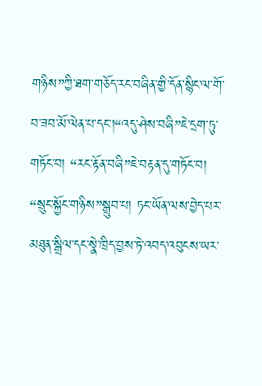གཉིས”ཀྱི་ཐག་གཅོད་རང་བཞིན་གྱི་དོན་སྙིང་ལ་གོ་བ་ཟབ་མོ་ལེན་པ་དང་།“འདུ་ཤེས་བཞི”ཇེ་དྲག་ཏུ་གཏོང་བ། “རང་རྟོན་བཞི”ཇེ་བརྟན་དུ་གཏོང་བ། “སྲུང་སྐྱོང་གཉིས”སྒྲུབ་པ། ཏང་ཡོན་ལས་བྱེད་པར་མཐུན་སྒྲིལ་དང་སྣེ་ཁྲིད་བྱས་ཏེ་འབད་འབུངས་ཡར་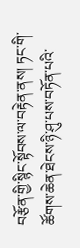བརྩོན་གྱི་སྙིང་སྟོབས་ལ་བརྟེན་ནས། ཏང་གི་ཚོགས་ཆེན་ཐེངས་ཉི་ཤུ་པས་བཏོན་པའི་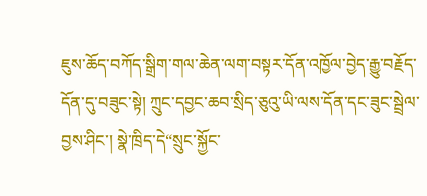ཇུས་ཆོད་བཀོད་སྒྲིག་གལ་ཆེན་ལག་བསྟར་དོན་འཁྱོལ་བྱེད་རྒྱུ་བརྗོད་དོན་དུ་བཟུང་སྟེ། ཀྲུང་དབྱང་ཆབ་སྲིད་ཅུའུ་ཡི་ལས་དོན་དང་ཟུང་སྦྲེལ་བྱས་ཤིང་། སྣེ་ཁྲིད་དེ“སྲུང་སྐྱོང་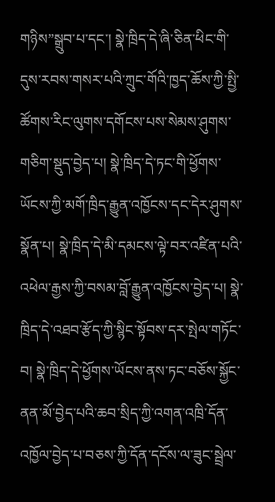གཉིས”སྒྲུབ་པ་དང་། སྣེ་ཁྲིད་དེ་ཞི་ཅིན་ཕིང་གི་དུས་རབས་གསར་པའི་ཀྲུང་གོའི་ཁྱད་ཆོས་ཀྱི་སྤྱི་ཚོགས་རིང་ལུགས་དགོངས་པས་སེམས་ཤུགས་གཅིག་སྡུད་བྱེད་པ། སྣེ་ཁྲིད་དེ་ཏང་གི་ཕྱོགས་ཡོངས་ཀྱི་མགོ་ཁྲིད་རྒྱུན་འཁྱོངས་དང་དེར་ཤུགས་སྣོན་པ། སྣེ་ཁྲིད་དེ་མི་དམངས་ལྟེ་བར་འཛིན་པའི་འཕེལ་རྒྱས་ཀྱི་བསམ་བློ་རྒྱུན་འཁྱོངས་བྱེད་པ། སྣེ་ཁྲིད་དེ་འཐབ་རྩོད་ཀྱི་སྙིང་སྟོབས་དར་སྤེལ་གཏོང་བ། སྣེ་ཁྲིད་དེ་ཕྱོགས་ཡོངས་ནས་ཏང་བཅོས་སྐྱོང་ནན་མོ་བྱེད་པའི་ཆབ་སྲིད་ཀྱི་འགན་འཁྲི་དོན་འཁྱོལ་བྱེད་པ་བཅས་ཀྱི་དོན་དངོས་ལ་ཟུང་སྦྲེལ་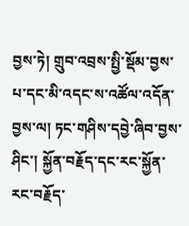བྱས་ཏེ། གྲུབ་འབྲས་སྤྱི་སྡོམ་བྱས་པ་དང་མི་འདང་ས་འཚོལ་འདོན་བྱས་ལ། ཏང་གཤིས་དབྱེ་ཞིབ་བྱས་ཤིང་། སྐྱོན་བརྗོད་དང་རང་སྐྱོན་རང་བརྗོད་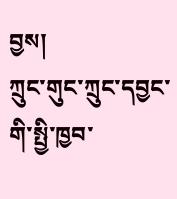བྱས།
ཀྲུང་གུང་ཀྲུང་དབྱང་གི་སྤྱི་ཁྱབ་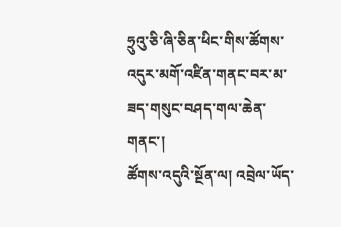ཧྲུའུ་ཅི་ཞི་ཅིན་ཕིང་གིས་ཚོགས་འདུར་མགོ་འཛིན་གནང་བར་མ་ཟད་གསུང་བཤད་གལ་ཆེན་གནང་།
ཚོགས་འདུའི་སྔོན་ལ། འབྲེལ་ཡོད་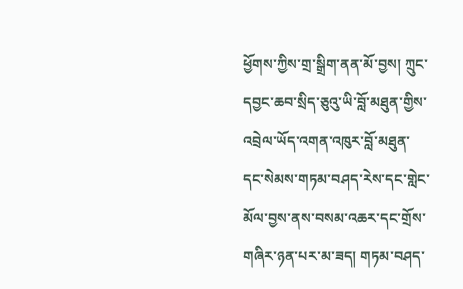ཕྱོགས་ཀྱིས་གྲ་སྒྲིག་ནན་མོ་བྱས། ཀྲུང་དབྱང་ཆབ་སྲིད་ཅུའུ་ཡི་བློ་མཐུན་གྱིས་འབྲེལ་ཡོད་འགན་འཁུར་བློ་མཐུན་དང་སེམས་གཏམ་བཤད་རེས་དང་གླེང་མོལ་བྱས་ནས་བསམ་འཆར་དང་གྲོས་གཞིར་ཉན་པར་མ་ཟད། གཏམ་བཤད་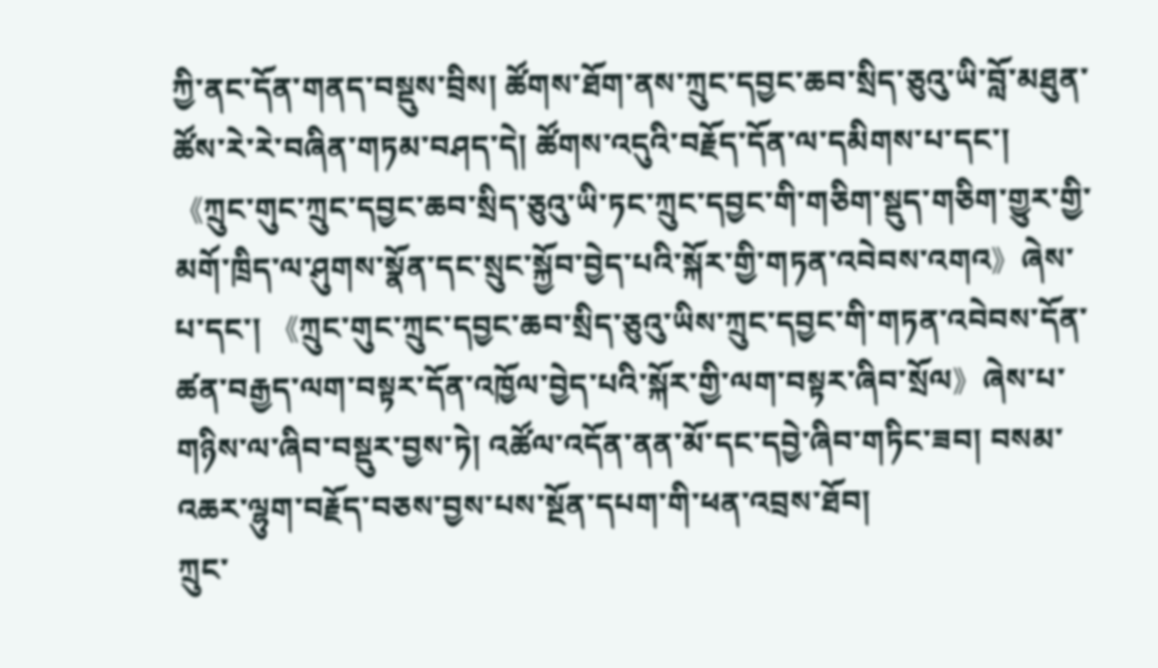ཀྱི་ནང་དོན་གནད་བསྡུས་བྲིས། ཚོགས་ཐོག་ནས་ཀྲུང་དབྱང་ཆབ་སྲིད་ཅུའུ་ཡི་བློ་མཐུན་ཚོས་རེ་རེ་བཞིན་གཏམ་བཤད་དེ། ཚོགས་འདུའི་བརྗོད་དོན་ལ་དམིགས་པ་དང་། 《ཀྲུང་གུང་ཀྲུང་དབྱང་ཆབ་སྲིད་ཅུའུ་ཡི་ཏང་ཀྲུང་དབྱང་གི་གཅིག་སྡུད་གཅིག་གྱུར་གྱི་མགོ་ཁྲིད་ལ་ཤུགས་སྣོན་དང་སྲུང་སྐྱོབ་བྱེད་པའི་སྐོར་གྱི་གཏན་འབེབས་འགའ》ཞེས་པ་དང་། 《ཀྲུང་གུང་ཀྲུང་དབྱང་ཆབ་སྲིད་ཅུའུ་ཡིས་ཀྲུང་དབྱང་གི་གཏན་འབེབས་དོན་ཚན་བརྒྱད་ལག་བསྟར་དོན་འཁྱོལ་བྱེད་པའི་སྐོར་གྱི་ལག་བསྟར་ཞིབ་སྲོལ》ཞེས་པ་གཉིས་ལ་ཞིབ་བསྡུར་བྱས་ཏེ། འཚོལ་འདོན་ནན་མོ་དང་དབྱེ་ཞིབ་གཏིང་ཟབ། བསམ་འཆར་ལྷུག་བརྗོད་བཅས་བྱས་པས་སྔོན་དཔག་གི་ཕན་འབྲས་ཐོབ།
ཀྲུང་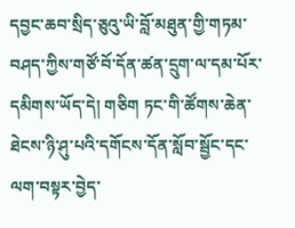དབྱང་ཆབ་སྲིད་ཅུའུ་ཡི་བློ་མཐུན་གྱི་གཏམ་བཤད་ཀྱིས་གཙོ་བོ་དོན་ཚན་དྲུག་ལ་དམ་པོར་དམིགས་ཡོད་དེ། གཅིག ཏང་གི་ཚོགས་ཆེན་ཐེངས་ཉི་ཤུ་པའི་དགོངས་དོན་སློབ་སྦྱོང་དང་ལག་བསྟར་བྱེད་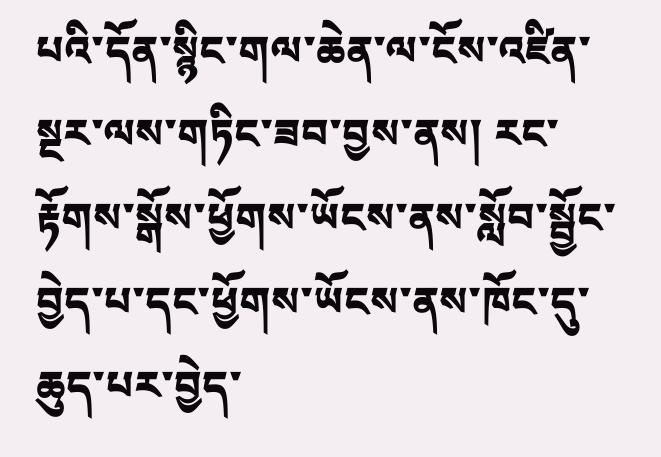པའི་དོན་སྙིང་གལ་ཆེན་ལ་ངོས་འཛིན་སྔར་ལས་གཏིང་ཟབ་བྱས་ནས། རང་རྟོགས་སྒོས་ཕྱོགས་ཡོངས་ནས་སློབ་སྦྱོང་བྱེད་པ་དང་ཕྱོགས་ཡོངས་ནས་ཁོང་དུ་ཆུད་པར་བྱེད་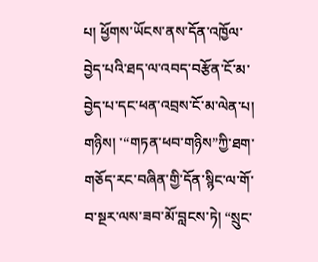པ། ཕྱོགས་ཡོངས་ནས་དོན་འཁྱོལ་བྱེད་པའི་ཐད་ལ་འབད་བརྩོན་ངོ་མ་བྱེད་པ་དང་ཕན་འབྲས་ངོ་མ་ལེན་པ། གཉིས། ་“གཏན་ཕབ་གཉིས”ཀྱི་ཐག་གཅོད་རང་བཞིན་གྱི་དོན་སྙིང་ལ་གོ་བ་སྔར་ལས་ཟབ་མོ་བླངས་ཏེ། “སྲུང་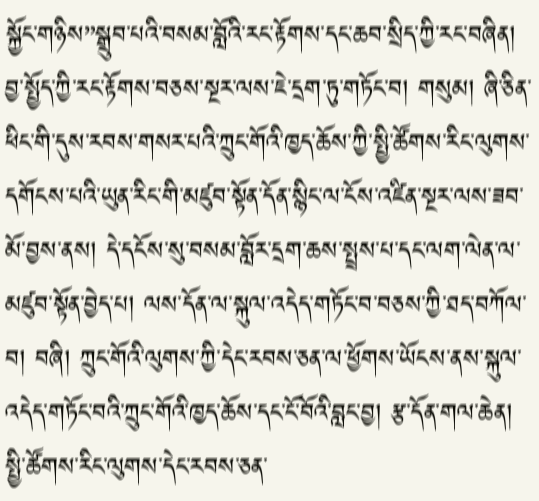སྐྱོང་གཉིས”སྒྲུབ་པའི་བསམ་བློའི་རང་རྟོགས་དང་ཆབ་སྲིད་ཀྱི་རང་བཞིན། བྱ་སྤྱོད་ཀྱི་རང་རྟོགས་བཅས་སྔར་ལས་ཇེ་དྲག་ཏུ་གཏོང་བ། གསུམ། ཞི་ཅིན་ཕིང་གི་དུས་རབས་གསར་པའི་ཀྲུང་གོའི་ཁྱད་ཆོས་ཀྱི་སྤྱི་ཚོགས་རིང་ལུགས་དགོངས་པའི་ཡུན་རིང་གི་མཛུབ་སྟོན་དོན་སྙིང་ལ་ངོས་འཛིན་སྔར་ལས་ཟབ་མོ་བྱས་ནས། དེ་དངོས་སུ་བསམ་བློར་དྲག་ཆས་སྤྲས་པ་དང་ལག་ལེན་ལ་མཛུབ་སྟོན་བྱེད་པ། ལས་དོན་ལ་སྐུལ་འདེད་གཏོང་བ་བཅས་ཀྱི་ཐད་བཀོལ་བ། བཞི། ཀྲུང་གོའི་ལུགས་ཀྱི་དེང་རབས་ཅན་ལ་ཕྱོགས་ཡོངས་ནས་སྐུལ་འདེད་གཏོང་བའི་ཀྲུང་གོའི་ཁྱད་ཆོས་དང་ངོ་བོའི་བླང་བྱ། རྩ་དོན་གལ་ཆེན། སྤྱི་ཚོགས་རིང་ལུགས་དེང་རབས་ཅན་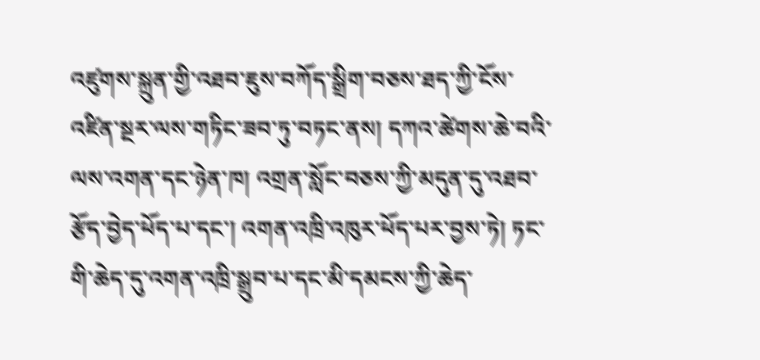འཛུགས་སྐྲུན་གྱི་འཐབ་ཇུས་བཀོད་སྒྲིག་བཅས་ཐད་ཀྱི་ངོས་འཛིན་སྔར་ལས་གཏིང་ཟབ་ཏུ་བཏང་ནས། དཀའ་ཚེགས་ཆེ་བའི་ལས་འགན་དང་ཉེན་ཁ། འགྲན་སློང་བཅས་ཀྱི་མདུན་དུ་འཐབ་རྩོད་བྱེད་ཕོད་པ་དང་། འགན་འཁྲི་འཁུར་ཕོད་པར་བྱས་ཏེ། ཏང་གི་ཆེད་དུ་འགན་འཁྲི་སྒྲུབ་པ་དང་མི་དམངས་ཀྱི་ཆེད་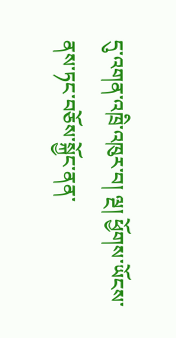དུ་འགན་འཁྲི་འཁུར་བ། ལྔ། ཕྱོགས་ཡོངས་ནས་ཏང་བཅོས་སྐྱོང་ནན་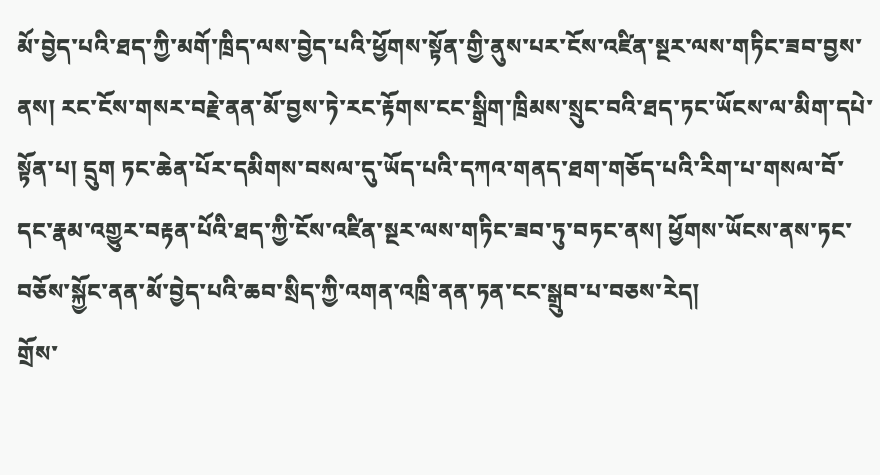མོ་བྱེད་པའི་ཐད་ཀྱི་མགོ་ཁྲིད་ལས་བྱེད་པའི་ཕྱོགས་སྟོན་གྱི་ནུས་པར་ངོས་འཛིན་སྔར་ལས་གཏིང་ཟབ་བྱས་ནས། རང་ངོས་གསར་བརྗེ་ནན་མོ་བྱས་ཏེ་རང་རྟོགས་ངང་སྒྲིག་ཁྲིམས་སྲུང་བའི་ཐད་ཏང་ཡོངས་ལ་མིག་དཔེ་སྟོན་པ། དྲུག ཏང་ཆེན་པོར་དམིགས་བསལ་དུ་ཡོད་པའི་དཀའ་གནད་ཐག་གཅོད་པའི་རིག་པ་གསལ་བོ་དང་རྣམ་འགྱུར་བརྟན་པོའི་ཐད་ཀྱི་ངོས་འཛིན་སྔར་ལས་གཏིང་ཟབ་ཏུ་བཏང་ནས། ཕྱོགས་ཡོངས་ནས་ཏང་བཅོས་སྐྱོང་ནན་མོ་བྱེད་པའི་ཆབ་སྲིད་ཀྱི་འགན་འཁྲི་ནན་ཏན་ངང་སྒྲུབ་པ་བཅས་རེད།
གྲོས་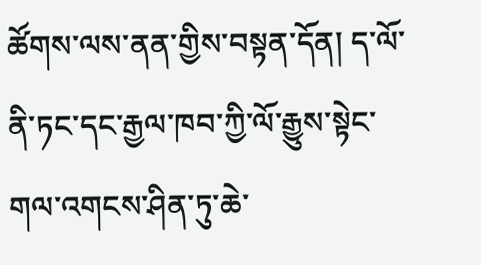ཚོགས་ལས་ནན་གྱིས་བསྟན་དོན། ད་ལོ་ནི་ཏང་དང་རྒྱལ་ཁབ་ཀྱི་ལོ་རྒྱུས་སྟེང་གལ་འགངས་ཤིན་ཏུ་ཆེ་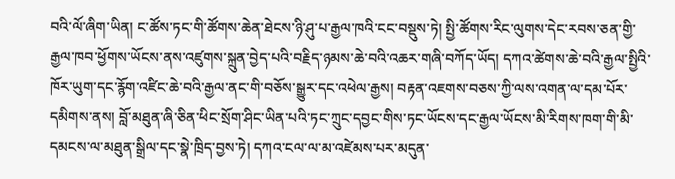བའི་ལོ་ཞིག་ཡིན། ང་ཚོས་ཏང་གི་ཚོགས་ཆེན་ཐེངས་ཉི་ཤུ་པ་རྒྱལ་ཁའི་ངང་བསྡུས་ཏེ། སྤྱི་ཚོགས་རིང་ལུགས་དེང་རབས་ཅན་གྱི་རྒྱལ་ཁབ་ཕྱོགས་ཡོངས་ནས་འཛུགས་སྐྲུན་བྱེད་པའི་བརྗིད་ཉམས་ཆེ་བའི་འཆར་གཞི་བཀོད་ཡོད། དཀའ་ཚེགས་ཆེ་བའི་རྒྱལ་སྤྱིའི་ཁོར་ཡུག་དང་རྙོག་འཛིང་ཆེ་བའི་རྒྱལ་ནང་གི་བཅོས་སྒྱུར་དང་འཕེལ་རྒྱས། བརྟན་འཇགས་བཅས་ཀྱི་ལས་འགན་ལ་དམ་པོར་དམིགས་ནས། བློ་མཐུན་ཞི་ཅིན་ཕིང་སྲོག་ཤིང་ཡིན་པའི་ཏང་ཀྲུང་དབྱང་གིས་ཏང་ཡོངས་དང་རྒྱལ་ཡོངས་མི་རིགས་ཁག་གི་མི་དམངས་ལ་མཐུན་སྒྲིལ་དང་སྣེ་ཁྲིད་བྱས་ཏེ། དཀའ་ངལ་ལ་མ་འཛེམས་པར་མདུན་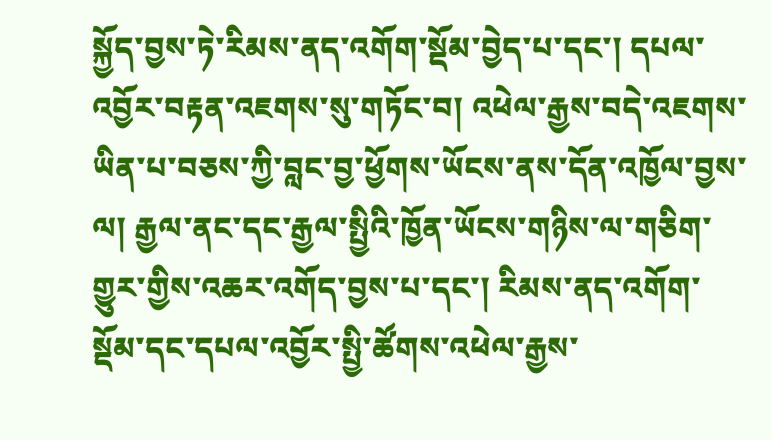སྐྱོད་བྱས་ཏེ་རིམས་ནད་འགོག་སྡོམ་བྱེད་པ་དང་། དཔལ་འབྱོར་བརྟན་འཇགས་སུ་གཏོང་བ། འཕེལ་རྒྱས་བདེ་འཇགས་ཡིན་པ་བཅས་ཀྱི་བླང་བྱ་ཕྱོགས་ཡོངས་ནས་དོན་འཁྱོལ་བྱས་ལ། རྒྱལ་ནང་དང་རྒྱལ་སྤྱིའི་ཁྱོན་ཡོངས་གཉིས་ལ་གཅིག་གྱུར་གྱིས་འཆར་འགོད་བྱས་པ་དང་། རིམས་ནད་འགོག་སྡོམ་དང་དཔལ་འབྱོར་སྤྱི་ཚོགས་འཕེལ་རྒྱས་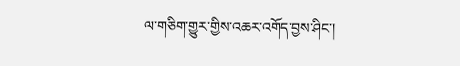ལ་གཅིག་གྱུར་གྱིས་འཆར་འགོད་བྱས་ཤིང་།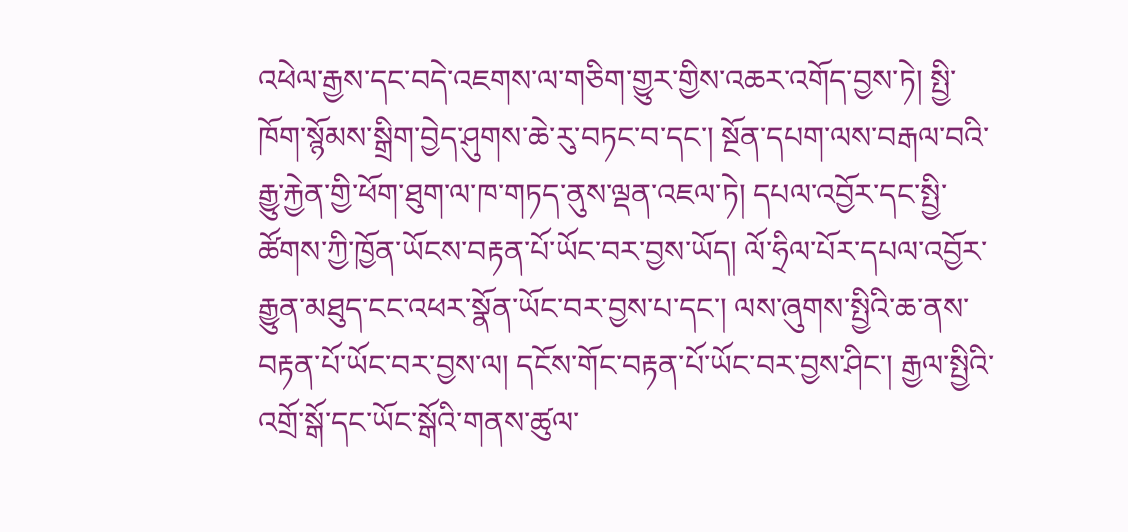འཕེལ་རྒྱས་དང་བདེ་འཇགས་ལ་གཅིག་གྱུར་གྱིས་འཆར་འགོད་བྱས་ཏེ། སྤྱི་ཁོག་སྙོམས་སྒྲིག་བྱེད་ཤུགས་ཆེ་རུ་བཏང་བ་དང་། སྔོན་དཔག་ལས་བརྒལ་བའི་རྒྱུ་རྐྱེན་གྱི་ཕོག་ཐུག་ལ་ཁ་གཏད་ནུས་ལྡན་འཇལ་ཏེ། དཔལ་འབྱོར་དང་སྤྱི་ཚོགས་ཀྱི་ཁྱོན་ཡོངས་བརྟན་པོ་ཡོང་བར་བྱས་ཡོད། ལོ་ཧྲིལ་པོར་དཔལ་འབྱོར་རྒྱུན་མཐུད་ངང་འཕར་སྣོན་ཡོང་བར་བྱས་པ་དང་། ལས་ཞུགས་སྤྱིའི་ཆ་ནས་བརྟན་པོ་ཡོང་བར་བྱས་ལ། དངོས་གོང་བརྟན་པོ་ཡོང་བར་བྱས་ཤིང་། རྒྱལ་སྤྱིའི་འགྲོ་སྒོ་དང་ཡོང་སྒོའི་གནས་ཚུལ་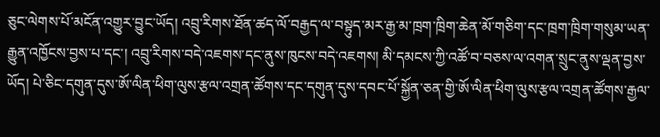ཅུང་ལེགས་པོ་མངོན་འགྱུར་བྱུང་ཡོད། འབྲུ་རིགས་ཐོན་ཚད་ལོ་བརྒྱད་ལ་བསྟུད་མར་རྒྱ་མ་ཁྲག་ཁྲིག་ཆེན་མོ་གཅིག་དང་ཁྲག་ཁྲིག་གསུམ་ཡན་རྒྱུན་འཁྱོངས་བྱས་པ་དང་། འབྲུ་རིགས་བདེ་འཇགས་དང་ནུས་ཁུངས་བདེ་འཇགས། མི་དམངས་ཀྱི་འཚོ་བ་བཅས་ལ་འགན་སྲུང་ནུས་ལྡན་བྱས་ཡོད། པེ་ཅིང་དགུན་དུས་ཨོ་ལིན་ཕིག་ལུས་རྩལ་འགྲན་ཚོགས་དང་དགུན་དུས་དབང་པོ་སྐྱོན་ཅན་གྱི་ཨོ་ལིན་ཕིག་ལུས་རྩལ་འགྲན་ཚོགས་རྒྱལ་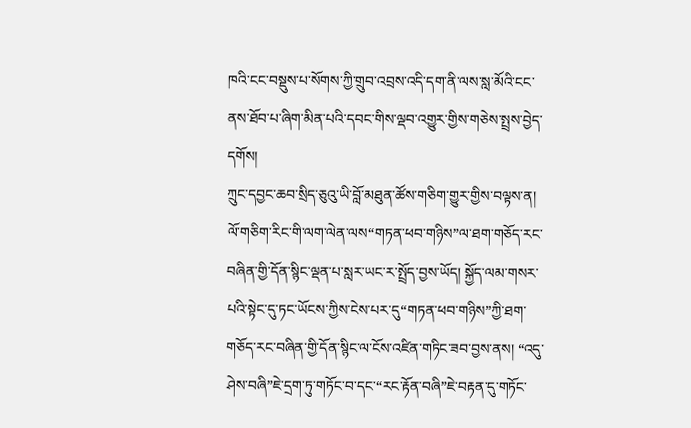ཁའི་ངང་བསྡུས་པ་སོགས་ཀྱི་གྲུབ་འབྲས་འདི་དག་ནི་ལས་སླ་མོའི་ངང་ནས་ཐོབ་པ་ཞིག་མིན་པའི་དབང་གིས་ལྡབ་འགྱུར་གྱིས་གཅེས་སྤྲས་བྱེད་དགོས།
ཀྲུང་དབྱང་ཆབ་སྲིད་ཅུའུ་ཡི་བློ་མཐུན་ཚོས་གཅིག་གྱུར་གྱིས་བལྟས་ན། ལོ་གཅིག་རིང་གི་ལག་ལེན་ལས“གཏན་ཕབ་གཉིས”ལ་ཐག་གཅོད་རང་བཞིན་གྱི་དོན་སྙིང་ལྡན་པ་སླར་ཡང་ར་སྤྲོད་བྱས་ཡོད། སྐྱོད་ལམ་གསར་པའི་སྟེང་དུ་ཏང་ཡོངས་ཀྱིས་ངེས་པར་དུ“གཏན་ཕབ་གཉིས”ཀྱི་ཐག་གཅོད་རང་བཞིན་གྱི་དོན་སྙིང་ལ་ངོས་འཛིན་གཏིང་ཟབ་བྱས་ནས། “འདུ་ཤེས་བཞི”ཇེ་དྲག་ཏུ་གཏོང་བ་དང་“རང་རྟོན་བཞི”ཇེ་བརྟན་དུ་གཏོང་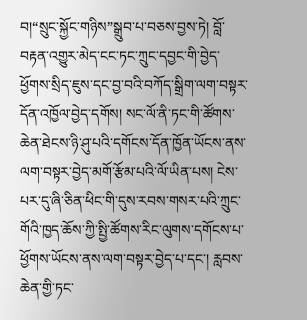བ།“སྲུང་སྐྱོང་གཉིས”སྒྲུབ་པ་བཅས་བྱས་ཏེ། བློ་བརྟན་འགྱུར་མེད་ངང་ཏང་ཀྲུང་དབྱང་གི་བྱེད་ཕྱོགས་སྲིད་ཇུས་དང་བྱ་བའི་བཀོད་སྒྲིག་ལག་བསྟར་དོན་འཁྱོལ་བྱེད་དགོས། སང་ལོ་ནི་ཏང་གི་ཚོགས་ཆེན་ཐེངས་ཉི་ཤུ་པའི་དགོངས་དོན་ཁྱོན་ཡོངས་ནས་ལག་བསྟར་བྱེད་མགོ་རྩོམ་པའི་ལོ་ཡིན་པས། ངེས་པར་དུ་ཞི་ཅིན་ཕིང་གི་དུས་རབས་གསར་པའི་ཀྲུང་གོའི་ཁྱད་ཆོས་ཀྱི་སྤྱི་ཚོགས་རིང་ལུགས་དགོངས་པ་ཕྱོགས་ཡོངས་ནས་ལག་བསྟར་བྱེད་པ་དང་། རླབས་ཆེན་གྱི་ཏང་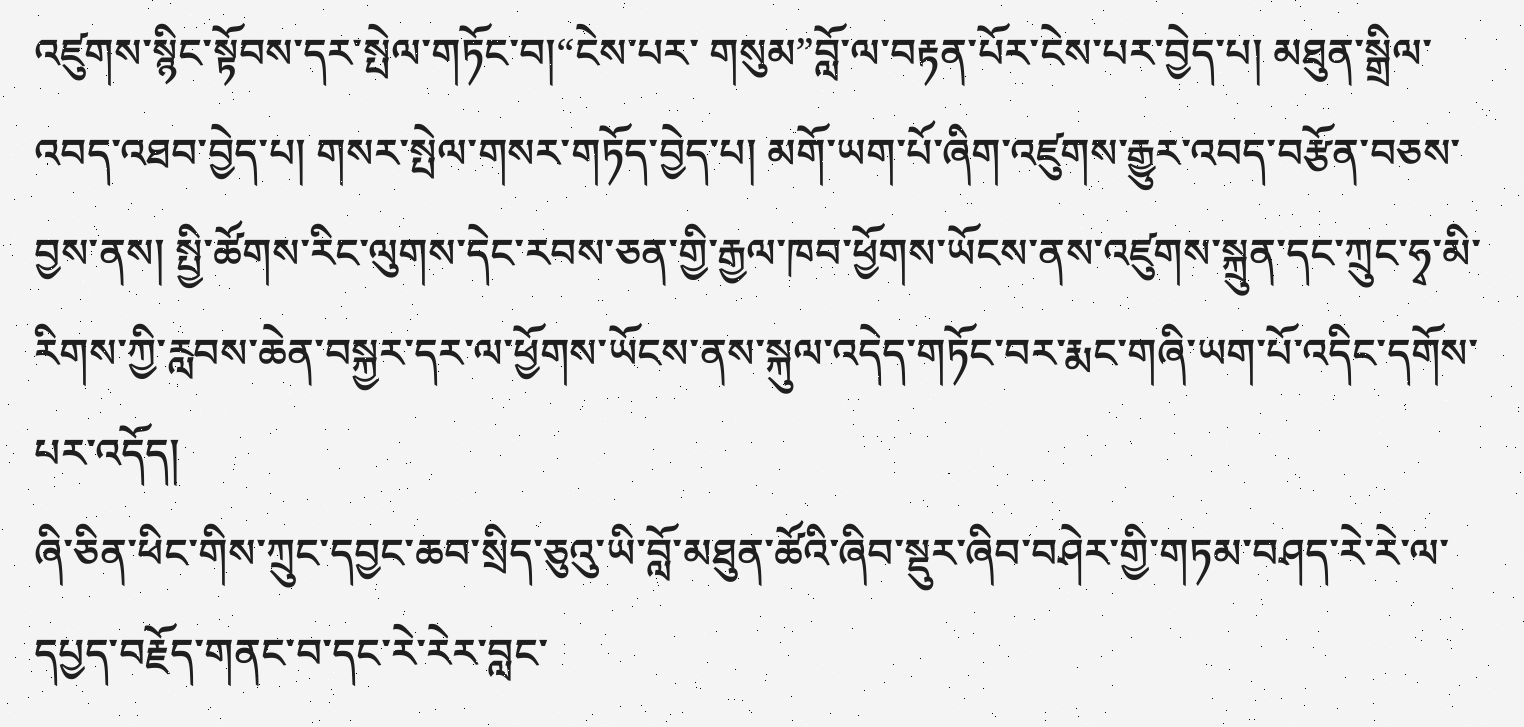འཛུགས་སྙིང་སྟོབས་དར་སྤེལ་གཏོང་བ།“ངེས་པར་ གསུམ”བློ་ལ་བརྟན་པོར་ངེས་པར་བྱེད་པ། མཐུན་སྒྲིལ་འབད་འཐབ་བྱེད་པ། གསར་སྤེལ་གསར་གཏོད་བྱེད་པ། མགོ་ཡག་པོ་ཞིག་འཛུགས་རྒྱུར་འབད་བརྩོན་བཅས་བྱས་ནས། སྤྱི་ཚོགས་རིང་ལུགས་དེང་རབས་ཅན་གྱི་རྒྱལ་ཁབ་ཕྱོགས་ཡོངས་ནས་འཛུགས་སྐྲུན་དང་ཀྲུང་ཧྭ་མི་རིགས་ཀྱི་རླབས་ཆེན་བསྐྱར་དར་ལ་ཕྱོགས་ཡོངས་ནས་སྐུལ་འདེད་གཏོང་བར་རྨང་གཞི་ཡག་པོ་འདིང་དགོས་པར་འདོད།
ཞི་ཅིན་ཕིང་གིས་ཀྲུང་དབྱང་ཆབ་སྲིད་ཅུའུ་ཡི་བློ་མཐུན་ཚོའི་ཞིབ་སྡུར་ཞིབ་བཤེར་གྱི་གཏམ་བཤད་རེ་རེ་ལ་དཔྱད་བརྗོད་གནང་བ་དང་རེ་རེར་བླང་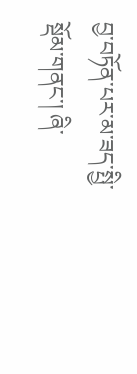བྱ་བཏོན་པར་མ་ཟད་སྤྱི་སྡོམ་གནང་། ཞི་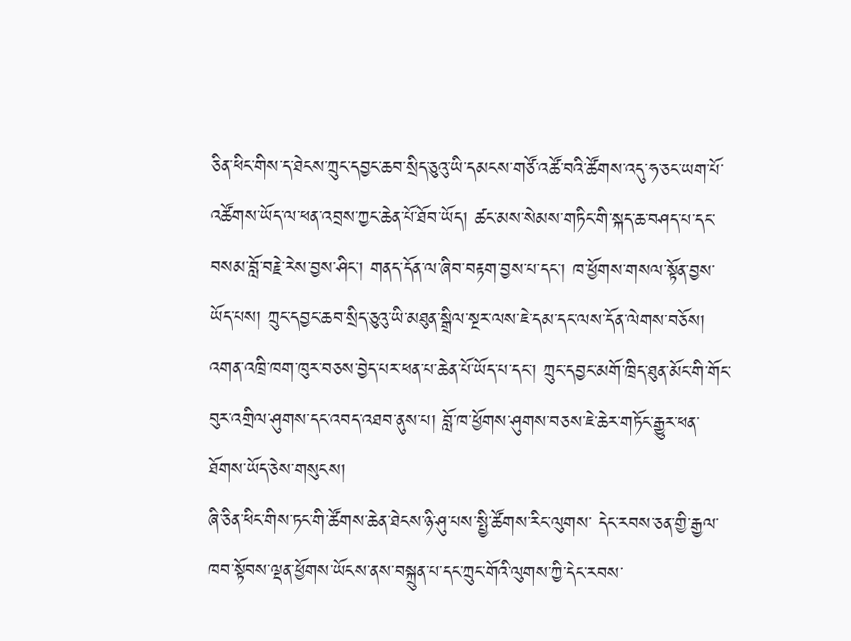ཅིན་ཕིང་གིས་ད་ཐེངས་ཀྲུང་དབྱང་ཆབ་སྲིད་ཅུའུ་ཡི་དམངས་གཙོ་འཚོ་བའི་ཚོགས་འདུ་ཧ་ཅང་ཡག་པོ་འཚོགས་ཡོད་ལ་ཕན་འབྲས་ཀྱང་ཆེན་པོ་ཐོབ་ཡོད། ཚང་མས་སེམས་གཏིང་གི་སྐད་ཆ་བཤད་པ་དང་བསམ་བློ་བརྗེ་རེས་བྱས་ཤིང་། གནད་དོན་ལ་ཞིབ་བརྟག་བྱས་པ་དང་། ཁ་ཕྱོགས་གསལ་སྟོན་བྱས་ཡོད་པས། ཀྲུང་དབྱང་ཆབ་སྲིད་ཅུའུ་ཡི་མཐུན་སྒྲིལ་སྔར་ལས་ཇེ་དམ་དང་ལས་དོན་ལེགས་བཅོས། འགན་འཁྲི་ཁག་ཁུར་བཅས་བྱེད་པར་ཕན་པ་ཆེན་པོ་ཡོད་པ་དང་། ཀྲུང་དབྱང་མགོ་ཁྲིད་ཐུན་མོང་གི་གོང་བུར་འགྲིལ་ཤུགས་དང་འབད་འཐབ་ནུས་པ། བློ་ཁ་ཕྱོགས་ཤུགས་བཅས་ཇེ་ཆེར་གཏོང་རྒྱུར་ཕན་ཐོགས་ཡོད་ཅེས་གསུངས།
ཞི་ཅིན་ཕིང་གིས་ཏང་གི་ཚོགས་ཆེན་ཐེངས་ཉི་ཤུ་པས་སྤྱི་ཚོགས་རིང་ལུགས་ དེང་རབས་ཅན་གྱི་རྒྱལ་ཁབ་སྟོབས་ལྡན་ཕྱོགས་ཡོངས་ནས་བསྐྲུན་པ་དང་ཀྲུང་གོའི་ལུགས་ཀྱི་དེང་རབས་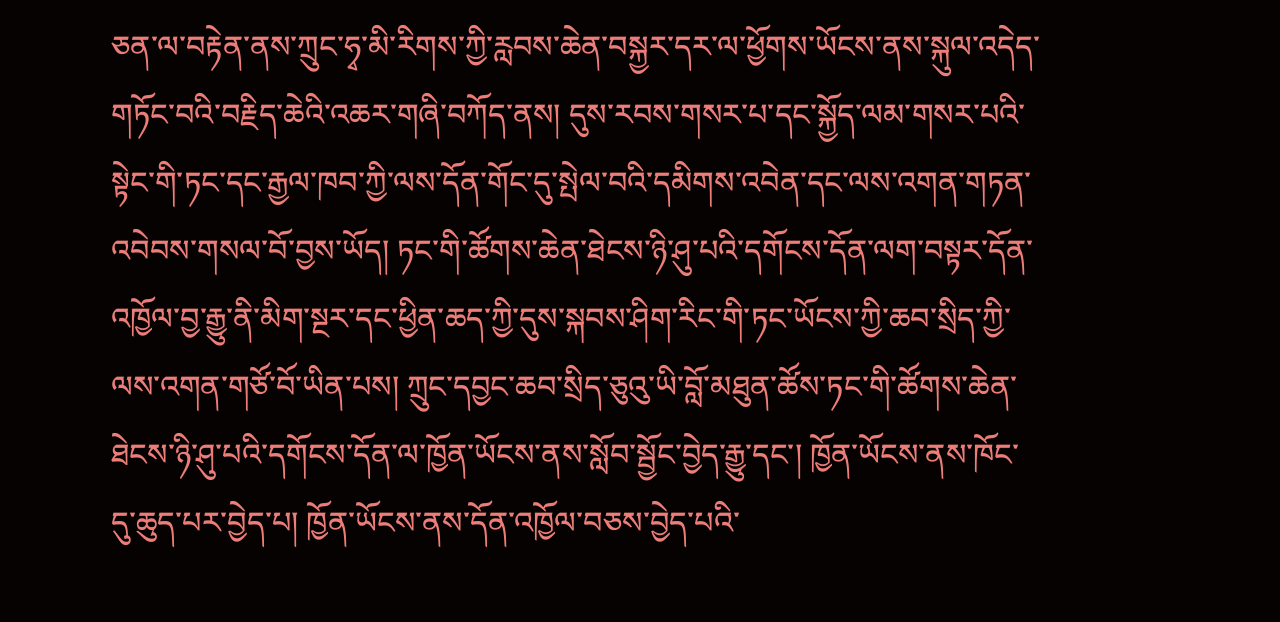ཅན་ལ་བརྟེན་ནས་ཀྲུང་ཧྭ་མི་རིགས་ཀྱི་རླབས་ཆེན་བསྐྱར་དར་ལ་ཕྱོགས་ཡོངས་ནས་སྐུལ་འདེད་གཏོང་བའི་བརྗིད་ཆེའི་འཆར་གཞི་བཀོད་ནས། དུས་རབས་གསར་པ་དང་སྐྱོད་ལམ་གསར་པའི་སྟེང་གི་ཏང་དང་རྒྱལ་ཁབ་ཀྱི་ལས་དོན་གོང་དུ་སྤེལ་བའི་དམིགས་འབེན་དང་ལས་འགན་གཏན་འབེབས་གསལ་བོ་བྱས་ཡོད། ཏང་གི་ཚོགས་ཆེན་ཐེངས་ཉི་ཤུ་པའི་དགོངས་དོན་ལག་བསྟར་དོན་འཁྱོལ་བྱ་རྒྱུ་ནི་མིག་སྔར་དང་ཕྱིན་ཆད་ཀྱི་དུས་སྐབས་ཤིག་རིང་གི་ཏང་ཡོངས་ཀྱི་ཆབ་སྲིད་ཀྱི་ལས་འགན་གཙོ་བོ་ཡིན་པས། ཀྲུང་དབྱང་ཆབ་སྲིད་ཅུའུ་ཡི་བློ་མཐུན་ཚོས་ཏང་གི་ཚོགས་ཆེན་ཐེངས་ཉི་ཤུ་པའི་དགོངས་དོན་ལ་ཁྱོན་ཡོངས་ནས་སློབ་སྦྱོང་བྱེད་རྒྱུ་དང་། ཁྱོན་ཡོངས་ནས་ཁོང་དུ་ཆུད་པར་བྱེད་པ། ཁྱོན་ཡོངས་ནས་དོན་འཁྱོལ་བཅས་བྱེད་པའི་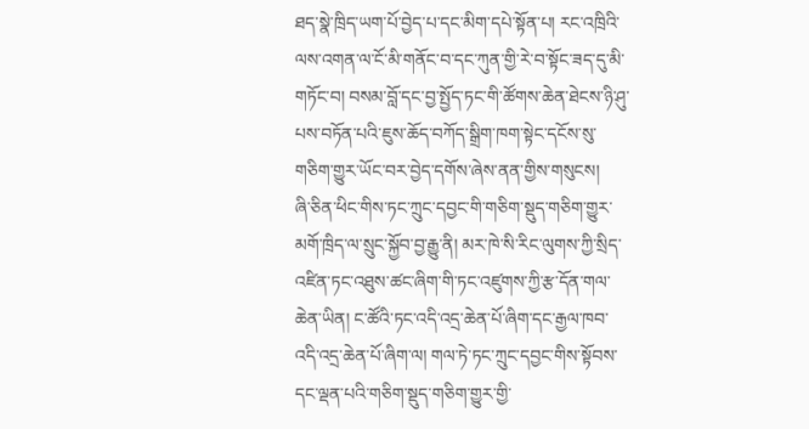ཐད་སྣེ་ཁྲིད་ཡག་པོ་བྱེད་པ་དང་མིག་དཔེ་སྟོན་པ། རང་འཁྲིའི་ལས་འགན་ལ་ངོ་མི་གནོང་བ་དང་ཀུན་གྱི་རེ་བ་སྟོང་ཟད་དུ་མི་གཏོང་བ། བསམ་བློ་དང་བྱ་སྤྱོད་ཏང་གི་ཚོགས་ཆེན་ཐེངས་ཉི་ཤུ་པས་བཏོན་པའི་ཇུས་ཆོད་བཀོད་སྒྲིག་ཁག་སྟེང་དངོས་སུ་གཅིག་གྱུར་ཡོང་བར་བྱེད་དགོས་ཞེས་ནན་གྱིས་གསུངས།
ཞི་ཅིན་ཕིང་གིས་ཏང་ཀྲུང་དབྱང་གི་གཅིག་སྡུད་གཅིག་གྱུར་མགོ་ཁྲིད་ལ་སྲུང་སྐྱོབ་བྱ་རྒྱུ་ནི། མར་ཁེ་སི་རིང་ལུགས་ཀྱི་སྲིད་འཛིན་ཏང་འཐུས་ཚང་ཞིག་གི་ཏང་འཛུགས་ཀྱི་རྩ་དོན་གལ་ཆེན་ཡིན། ང་ཚོའི་ཏང་འདི་འདྲ་ཆེན་པོ་ཞིག་དང་རྒྱལ་ཁབ་འདི་འདྲ་ཆེན་པོ་ཞིག་ལ། གལ་ཏེ་ཏང་ཀྲུང་དབྱང་གིས་སྟོབས་དང་ལྡན་པའི་གཅིག་སྡུད་གཅིག་གྱུར་གྱི་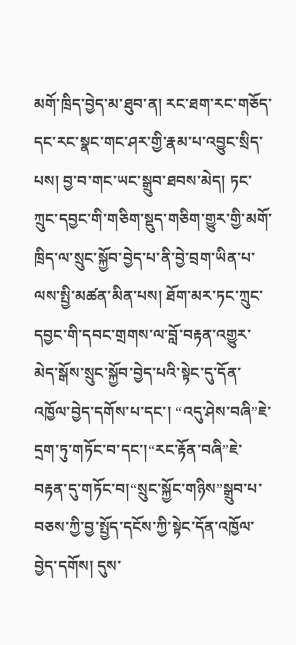མགོ་ཁྲིད་བྱེད་མ་ཐུབ་ན། རང་ཐག་རང་གཅོད་དང་རང་སྣང་གང་ཤར་གྱི་རྣམ་པ་འབྱུང་སྲིད་པས། བྱ་བ་གང་ཡང་སྒྲུབ་ཐབས་མེད། ཏང་ཀྲུང་དབྱང་གི་གཅིག་སྡུད་གཅིག་གྱུར་གྱི་མགོ་ཁྲིད་ལ་སྲུང་སྐྱོབ་བྱེད་པ་ནི་བྱེ་བྲག་ཡིན་པ་ལས་སྤྱི་མཚན་མིན་པས། ཐོག་མར་ཏང་ཀྲུང་དབྱང་གི་དབང་གྲགས་ལ་བློ་བརྟན་འགྱུར་མེད་སྒོས་སྲུང་སྐྱོབ་བྱེད་པའི་སྟེང་དུ་དོན་འཁྱོལ་བྱེད་དགོས་པ་དང་། “འདུ་ཤེས་བཞི”ཇེ་དྲག་ཏུ་གཏོང་བ་དང་།“རང་རྟོན་བཞི”ཇེ་བརྟན་དུ་གཏོང་བ།“སྲུང་སྐྱོང་གཉིས”སྒྲུབ་པ་བཅས་ཀྱི་བྱ་སྤྱོད་དངོས་ཀྱི་སྟེང་དོན་འཁྱོལ་བྱེད་དགོས། དུས་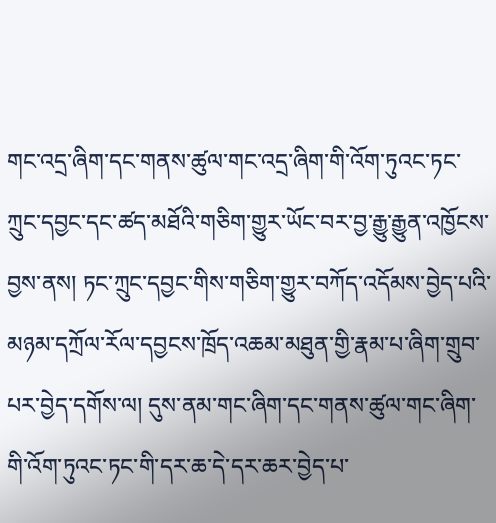གང་འདྲ་ཞིག་དང་གནས་ཚུལ་གང་འདྲ་ཞིག་གི་འོག་ཏུའང་ཏང་ཀྲུང་དབྱང་དང་ཚད་མཐོའི་གཅིག་གྱུར་ཡོང་བར་བྱ་རྒྱུ་རྒྱུན་འཁྱོངས་བྱས་ནས། ཏང་ཀྲུང་དབྱང་གིས་གཅིག་གྱུར་བཀོད་འདོམས་བྱེད་པའི་མཉམ་དཀྲོལ་རོལ་དབྱངས་ཁྲོད་འཆམ་མཐུན་གྱི་རྣམ་པ་ཞིག་གྲུབ་པར་བྱེད་དགོས་ལ། དུས་ནམ་གང་ཞིག་དང་གནས་ཚུལ་གང་ཞིག་གི་འོག་ཏུའང་ཏང་གི་དར་ཆ་དེ་དར་ཆར་བྱེད་པ་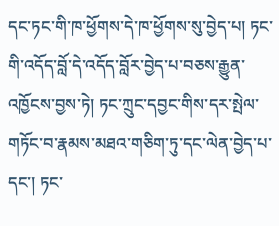དང་ཏང་གི་ཁ་ཕྱོགས་དེ་ཁ་ཕྱོགས་སུ་བྱེད་པ། ཏང་གི་འདོད་བློ་དེ་འདོད་བློར་བྱེད་པ་བཅས་རྒྱུན་འཁྱོངས་བྱས་ཏེ། ཏང་ཀྲུང་དབྱང་གིས་དར་སྤེལ་གཏོང་བ་རྣམས་མཐའ་གཅིག་ཏུ་དང་ལེན་བྱེད་པ་དང་། ཏང་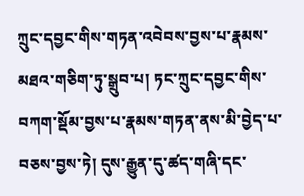ཀྲུང་དབྱང་གིས་གཏན་འབེབས་བྱས་པ་རྣམས་མཐའ་གཅིག་ཏུ་སྒྲུབ་པ། ཏང་ཀྲུང་དབྱང་གིས་བཀག་སྡོམ་བྱས་པ་རྣམས་གཏན་ནས་མི་བྱེད་པ་བཅས་བྱས་ཏེ། དུས་རྒྱུན་དུ་ཚད་གཞི་དང་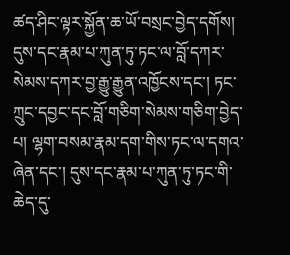ཚད་ཤིང་ལྟར་སྐྱོན་ཆ་ཡོ་བསྲང་བྱེད་དགོས། དུས་དང་རྣམ་པ་ཀུན་ཏུ་ཏང་ལ་བློ་དཀར་སེམས་དཀར་བྱ་རྒྱུ་རྒྱུན་འཁྱོངས་དང་། ཏང་ཀྲུང་དབྱང་དང་བློ་གཅིག་སེམས་གཅིག་བྱེད་པ། ལྷག་བསམ་རྣམ་དག་གིས་ཏང་ལ་དགའ་ཞེན་དང་། དུས་དང་རྣམ་པ་ཀུན་ཏུ་ཏང་གི་ཆེད་དུ་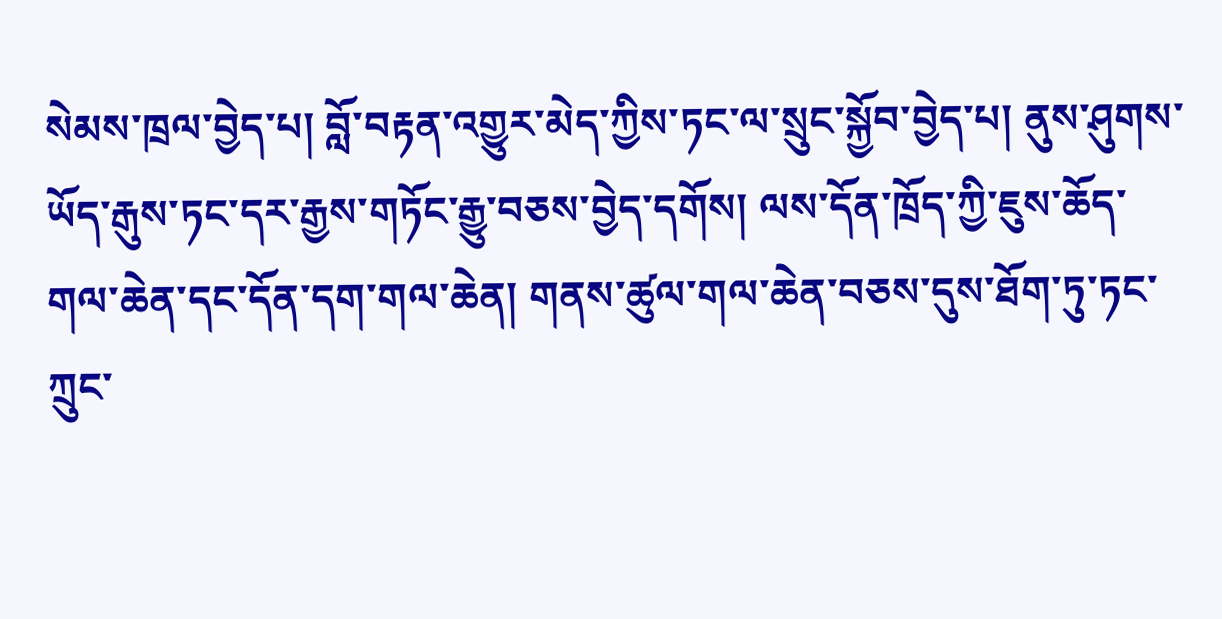སེམས་ཁྲལ་བྱེད་པ། བློ་བརྟན་འགྱུར་མེད་ཀྱིས་ཏང་ལ་སྲུང་སྐྱོབ་བྱེད་པ། ནུས་ཤུགས་ཡོད་རྒུས་ཏང་དར་རྒྱས་གཏོང་རྒྱུ་བཅས་བྱེད་དགོས། ལས་དོན་ཁྲོད་ཀྱི་ཇུས་ཆོད་གལ་ཆེན་དང་དོན་དག་གལ་ཆེན། གནས་ཚུལ་གལ་ཆེན་བཅས་དུས་ཐོག་ཏུ་ཏང་ཀྲུང་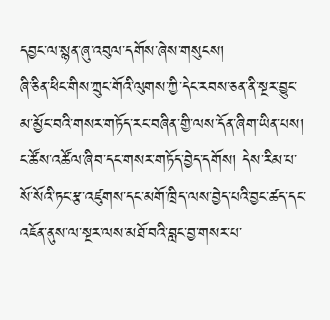དབྱང་ལ་སྙན་ཞུ་འབུལ་དགོས་ཞེས་གསུངས།
ཞི་ཅིན་ཕིང་གིས་ཀྲུང་གོའི་ལུགས་ཀྱི་དེང་རབས་ཅན་ནི་སྔར་བྱུང་མ་མྱོང་བའི་གསར་གཏོད་རང་བཞིན་གྱི་ལས་དོན་ཞིག་ཡིན་པས། ང་ཚོས་འཚོལ་ཞིབ་དང་གསར་གཏོད་བྱེད་དགོས། དེས་རིམ་པ་སོ་སོའི་ཏང་རྩ་འཛུགས་དང་མགོ་ཁྲིད་ལས་བྱེད་པའི་བྱང་ཚད་དང་འཇོན་ནུས་ལ་སྔར་ལས་མཐོ་བའི་བླང་བྱ་གསར་པ་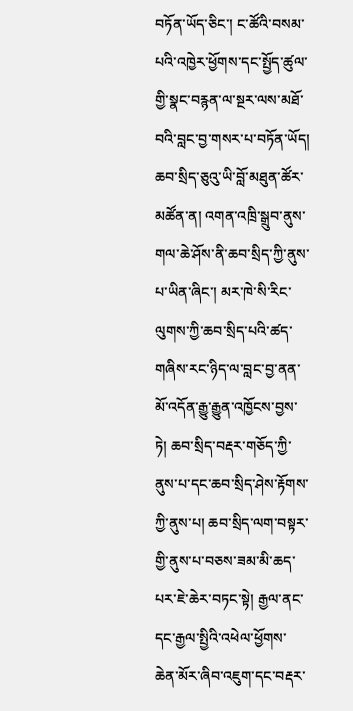བཏོན་ཡོད་ཅིང་། ང་ཚོའི་བསམ་པའི་འཁྱེར་ཕྱོགས་དང་སྤྱོད་ཚུལ་གྱི་སྣང་བརྙན་ལ་སྔར་ལས་མཐོ་བའི་བླང་བྱ་གསར་པ་བཏོན་ཡོད། ཆབ་སྲིད་ཅུའུ་ཡི་བློ་མཐུན་ཚོར་མཚོན་ན། འགན་འཁྲི་སྒྲུབ་ནུས་གལ་ཆེ་ཤོས་ནི་ཆབ་སྲིད་ཀྱི་ནུས་པ་ཡིན་ཞིང་། མར་ཁེ་སི་རིང་ལུགས་ཀྱི་ཆབ་སྲིད་པའི་ཚད་གཞིས་རང་ཉིད་ལ་བླང་བྱ་ནན་མོ་འདོན་རྒྱུ་རྒྱུན་འཁྱོངས་བྱས་ཏེ། ཆབ་སྲིད་བརྡར་གཅོད་ཀྱི་ནུས་པ་དང་ཆབ་སྲིད་ཤེས་རྟོགས་ཀྱི་ནུས་པ། ཆབ་སྲིད་ལག་བསྟར་གྱི་ནུས་པ་བཅས་ཟམ་མི་ཆད་པར་ཇེ་ཆེར་བཏང་སྟེ། རྒྱལ་ནང་དང་རྒྱལ་སྤྱིའི་འཕེལ་ཕྱོགས་ཆེན་མོར་ཞིབ་འཇུག་དང་བརྡར་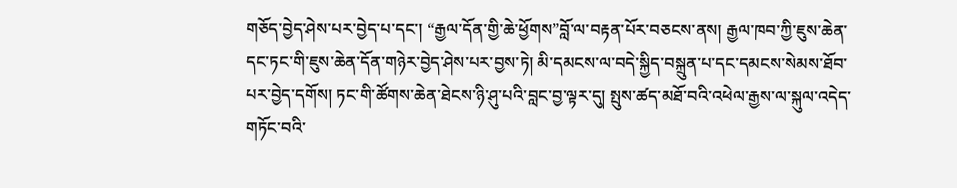གཅོད་བྱེད་ཤེས་པར་བྱེད་པ་དང་། “རྒྱལ་དོན་གྱི་ཆེ་ཕྱོགས”བློ་ལ་བརྟན་པོར་བཅངས་ནས། རྒྱལ་ཁབ་ཀྱི་ཇུས་ཆེན་དང་ཏང་གི་ཇུས་ཆེན་དོན་གཉེར་བྱེད་ཤེས་པར་བྱས་ཏེ། མི་དམངས་ལ་བདེ་སྐྱིད་བསྐྲུན་པ་དང་དམངས་སེམས་ཐོབ་པར་བྱེད་དགོས། ཏང་གི་ཚོགས་ཆེན་ཐེངས་ཉི་ཤུ་པའི་བླང་བྱ་ལྟར་དུ། སྤུས་ཚད་མཐོ་བའི་འཕེལ་རྒྱས་ལ་སྐུལ་འདེད་གཏོང་བའི་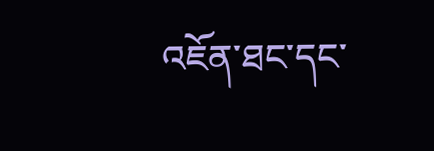འཇོན་ཐང་དང་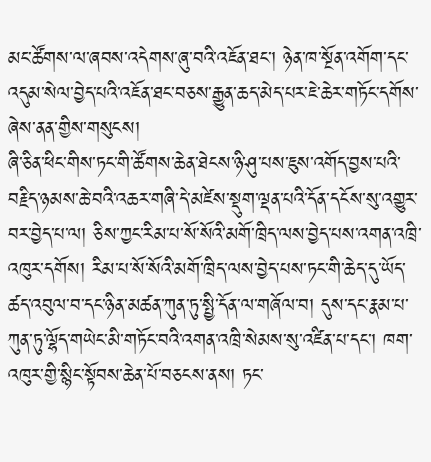མང་ཚོགས་ལ་ཞབས་འདེགས་ཞུ་བའི་འཇོན་ཐང་། ཉེན་ཁ་སྔོན་འགོག་དང་འདུམ་སེལ་བྱེད་པའི་འཇོན་ཐང་བཅས་རྒྱུན་ཆད་མེད་པར་ཇེ་ཆེར་གཏོང་དགོས་ཞེས་ནན་གྱིས་གསུངས།
ཞི་ཅིན་ཕིང་གིས་ཏང་གི་ཚོགས་ཆེན་ཐེངས་ཉི་ཤུ་པས་ཇུས་འགོད་བྱས་པའི་བརྗིད་ཉམས་ཆེ་བའི་འཆར་གཞི་དེ་མཛེས་སྡུག་ལྡན་པའི་དོན་དངོས་སུ་འགྱུར་བར་བྱེད་པ་ལ། ཅིས་ཀྱང་རིམ་པ་སོ་སོའི་མགོ་ཁྲིད་ལས་བྱེད་པས་འགན་འཁྲི་འཁུར་དགོས། རིམ་པ་སོ་སོའི་མགོ་ཁྲིད་ལས་བྱེད་པས་ཏང་གི་ཆེད་དུ་ཡོད་ཚད་འབུལ་བ་དང་ཉིན་མཚན་ཀུན་ཏུ་སྤྱི་དོན་ལ་གཞོལ་བ། དུས་དང་རྣམ་པ་ཀུན་ཏུ་ལྷོད་གཡེང་མི་གཏོང་བའི་འགན་འཁྲི་སེམས་སུ་འཛིན་པ་དང་། ཁག་འཁུར་གྱི་སྙིང་སྟོབས་ཆེན་པོ་བཅངས་ནས། ཏང་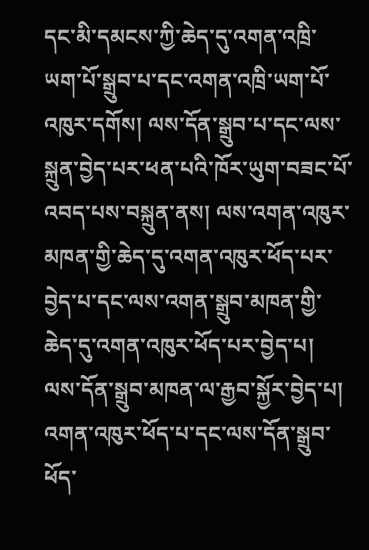དང་མི་དམངས་ཀྱི་ཆེད་དུ་འགན་འཁྲི་ཡག་པོ་སྒྲུབ་པ་དང་འགན་འཁྲི་ཡག་པོ་འཁུར་དགོས། ལས་དོན་སྒྲུབ་པ་དང་ལས་སྐྲུན་བྱེད་པར་ཕན་པའི་ཁོར་ཡུག་བཟང་པོ་འབད་པས་བསྐྲུན་ནས། ལས་འགན་འཁུར་མཁན་གྱི་ཆེད་དུ་འགན་འཁུར་ཕོད་པར་བྱེད་པ་དང་ལས་འགན་སྒྲུབ་མཁན་གྱི་ཆེད་དུ་འགན་འཁུར་ཕོད་པར་བྱེད་པ། ལས་དོན་སྒྲུབ་མཁན་ལ་རྒྱབ་སྐྱོར་བྱེད་པ། འགན་འཁུར་ཕོད་པ་དང་ལས་དོན་སྒྲུབ་ཕོད་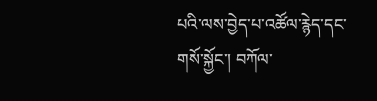པའི་ལས་བྱེད་པ་འཚོལ་རྙེད་དང་གསོ་སྐྱོང་། བཀོལ་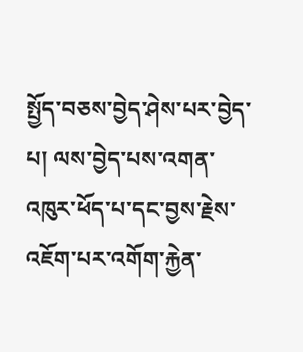སྤྱོད་བཅས་བྱེད་ཤེས་པར་བྱེད་པ། ལས་བྱེད་པས་འགན་འཁུར་ཕོད་པ་དང་བྱས་རྗེས་འཇོག་པར་འགོག་རྐྱེན་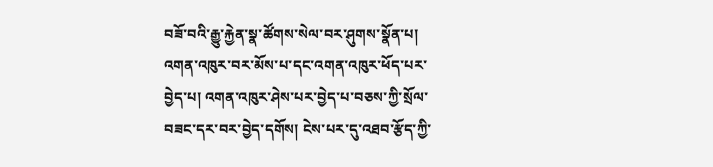བཟོ་བའི་རྒྱུ་རྐྱེན་སྣ་ཚོགས་སེལ་བར་ཤུགས་སྣོན་པ། འགན་འཁུར་བར་མོས་པ་དང་འགན་འཁུར་ཕོད་པར་བྱེད་པ། འགན་འཁུར་ཤེས་པར་བྱེད་པ་བཅས་ཀྱི་སྲོལ་བཟང་དར་བར་བྱེད་དགོས། ངེས་པར་དུ་འཐབ་རྩོད་ཀྱི་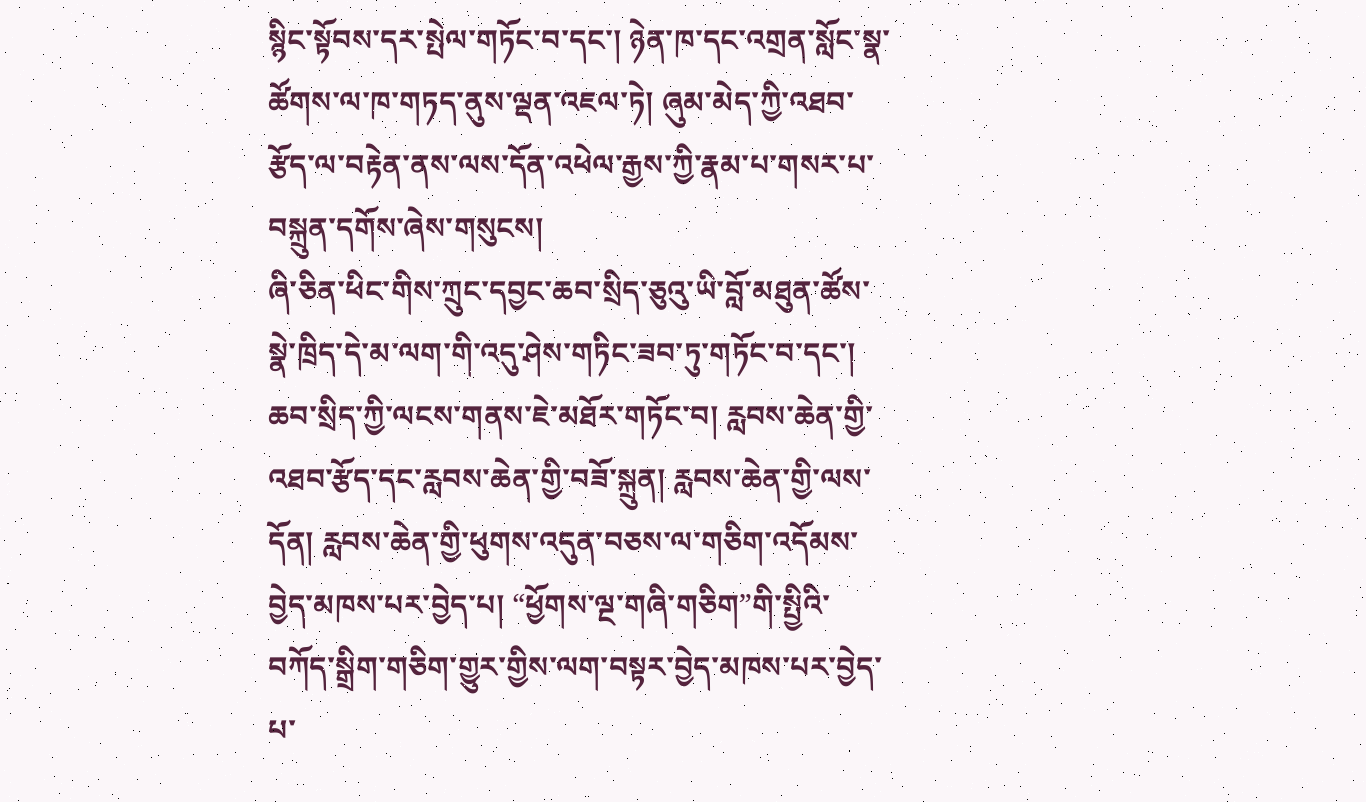སྙིང་སྟོབས་དར་སྤེལ་གཏོང་བ་དང་། ཉེན་ཁ་དང་འགྲན་སློང་སྣ་ཚོགས་ལ་ཁ་གཏད་ནུས་ལྡན་འཇལ་ཏེ། ཞུམ་མེད་ཀྱི་འཐབ་རྩོད་ལ་བརྟེན་ནས་ལས་དོན་འཕེལ་རྒྱས་ཀྱི་རྣམ་པ་གསར་པ་བསྐྲུན་དགོས་ཞེས་གསུངས།
ཞི་ཅིན་ཕིང་གིས་ཀྲུང་དབྱང་ཆབ་སྲིད་ཅུའུ་ཡི་བློ་མཐུན་ཚོས་སྣེ་ཁྲིད་དེ་མ་ལག་གི་འདུ་ཤེས་གཏིང་ཟབ་ཏུ་གཏོང་བ་དང་། ཆབ་སྲིད་ཀྱི་ལངས་གནས་ཇེ་མཐོར་གཏོང་བ། རླབས་ཆེན་གྱི་འཐབ་རྩོད་དང་རླབས་ཆེན་གྱི་བཟོ་སྐྲུན། རླབས་ཆེན་གྱི་ལས་དོན། རླབས་ཆེན་གྱི་ཕུགས་འདུན་བཅས་ལ་གཅིག་འདོམས་བྱེད་མཁས་པར་བྱེད་པ། “ཕྱོགས་ལྔ་གཞི་གཅིག”གི་སྤྱིའི་བཀོད་སྒྲིག་གཅིག་གྱུར་གྱིས་ལག་བསྟར་བྱེད་མཁས་པར་བྱེད་པ་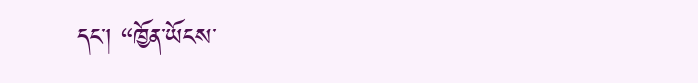དང་། “ཁྱོན་ཡོངས་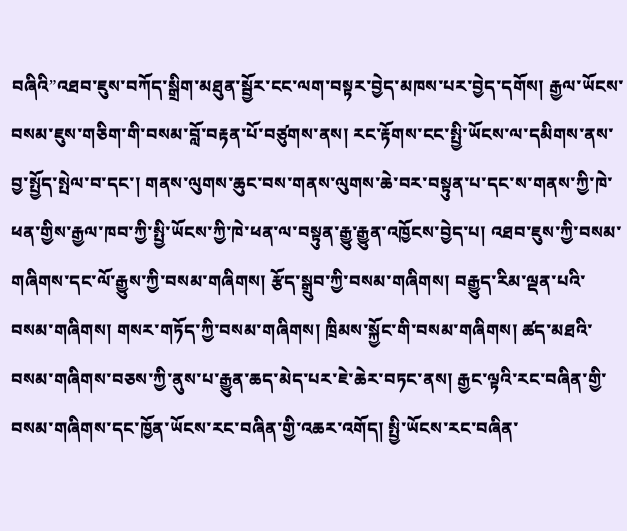བཞིའི”འཐབ་ཇུས་བཀོད་སྒྲིག་མཐུན་སྦྱོར་ངང་ལག་བསྟར་བྱེད་མཁས་པར་བྱེད་དགོས། རྒྱལ་ཡོངས་བསམ་ཇུས་གཅིག་གི་བསམ་བློ་བརྟན་པོ་བཙུགས་ནས། རང་རྟོགས་ངང་སྤྱི་ཡོངས་ལ་དམིགས་ནས་བྱ་སྤྱོད་སྤེལ་བ་དང་། གནས་ལུགས་ཆུང་བས་གནས་ལུགས་ཆེ་བར་བསྟུན་པ་དང་ས་གནས་ཀྱི་ཁེ་ཕན་གྱིས་རྒྱལ་ཁབ་ཀྱི་སྤྱི་ཡོངས་ཀྱི་ཁེ་ཕན་ལ་བསྟུན་རྒྱུ་རྒྱུན་འཁྱོངས་བྱེད་པ། འཐབ་ཇུས་ཀྱི་བསམ་གཞིགས་དང་ལོ་རྒྱུས་ཀྱི་བསམ་གཞིགས། རྩོད་སྒྲུབ་ཀྱི་བསམ་གཞིགས། བརྒྱུད་རིམ་ལྡན་པའི་བསམ་གཞིགས། གསར་གཏོད་ཀྱི་བསམ་གཞིགས། ཁྲིམས་སྐྱོང་གི་བསམ་གཞིགས། ཚད་མཐའི་བསམ་གཞིགས་བཅས་ཀྱི་ནུས་པ་རྒྱུན་ཆད་མེད་པར་ཇེ་ཆེར་བཏང་ནས། རྒྱང་ལྟའི་རང་བཞིན་གྱི་བསམ་གཞིགས་དང་ཁྱོན་ཡོངས་རང་བཞིན་གྱི་འཆར་འགོད། སྤྱི་ཡོངས་རང་བཞིན་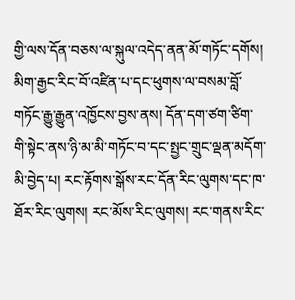གྱི་ལས་དོན་བཅས་ལ་སྐུལ་འདེད་ནན་མོ་གཏོང་དགོས། མིག་རྒྱང་རིང་བོ་འཛིན་པ་དང་ཕུགས་ལ་བསམ་བློ་གཏོང་རྒྱུ་རྒྱུན་འཁྱོངས་བྱས་ནས། དོན་དག་ཙག་ཙིག་གི་སྟེང་ནས་ཉི་མ་མི་གཏོང་བ་དང་སྤྱང་གྲུང་ལྡན་མདོག་མི་བྱེད་པ། རང་རྟོགས་སྒོས་རང་དོན་རིང་ལུགས་དང་ཁ་ཐོར་རིང་ལུགས། རང་མོས་རིང་ལུགས། རང་གནས་རིང་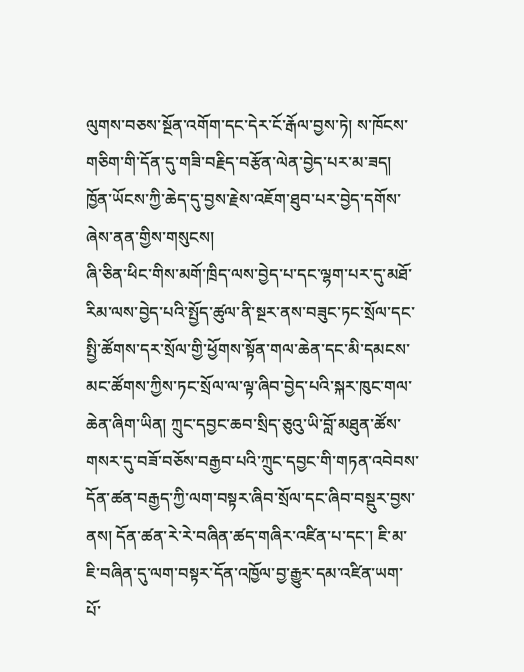ལུགས་བཅས་སྔོན་འགོག་དང་དེར་ངོ་རྒོལ་བྱས་ཏེ། ས་ཁོངས་གཅིག་གི་དོན་དུ་གཟི་བརྗིད་བརྩོན་ལེན་བྱེད་པར་མ་ཟད། ཁྱོན་ཡོངས་ཀྱི་ཆེད་དུ་བྱས་རྗེས་འཇོག་ཐུབ་པར་བྱེད་དགོས་ཞེས་ནན་གྱིས་གསུངས།
ཞི་ཅིན་ཕིང་གིས་མགོ་ཁྲིད་ལས་བྱེད་པ་དང་ལྷག་པར་དུ་མཐོ་རིམ་ལས་བྱེད་པའི་སྤྱོད་ཚུལ་ནི་སྔར་ནས་བཟུང་ཏང་སྲོལ་དང་སྤྱི་ཚོགས་དར་སྲོལ་གྱི་ཕྱོགས་སྟོན་གལ་ཆེན་དང་མི་དམངས་མང་ཚོགས་ཀྱིས་ཏང་སྲོལ་ལ་ལྟ་ཞིབ་བྱེད་པའི་སྐར་ཁུང་གལ་ཆེན་ཞིག་ཡིན། ཀྲུང་དབྱང་ཆབ་སྲིད་ཅུའུ་ཡི་བློ་མཐུན་ཚོས་གསར་དུ་བཟོ་བཅོས་བརྒྱབ་པའི་ཀྲུང་དབྱང་གི་གཏན་འབེབས་དོན་ཚན་བརྒྱད་ཀྱི་ལག་བསྟར་ཞིབ་སྲོལ་དང་ཞིབ་བསྡུར་བྱས་ནས། དོན་ཚན་རེ་རེ་བཞིན་ཚད་གཞིར་འཛིན་པ་དང་། ཇི་མ་ཇི་བཞིན་དུ་ལག་བསྟར་དོན་འཁྱོལ་བྱ་རྒྱུར་དམ་འཛིན་ཡག་པོ་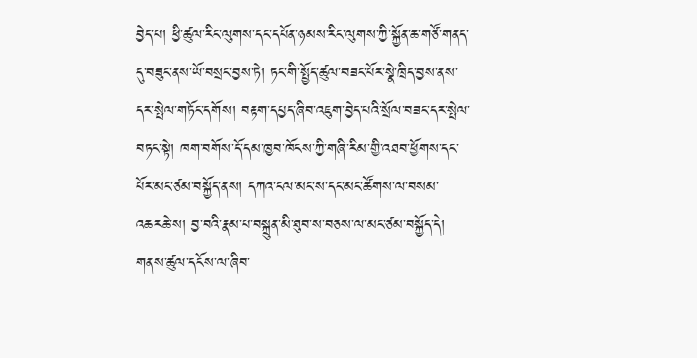བྱེད་པ། ཕྱི་ཚུལ་རིང་ལུགས་དང་དཔོན་ཉམས་རིང་ལུགས་ཀྱི་སྐྱོན་ཆ་གཙོ་གནད་དུ་བཟུང་ནས་ཡོ་བསྲང་བྱས་ཏེ། ཏང་གི་སྤྱོད་ཚུལ་བཟང་པོར་སྣེ་ཁྲིད་བྱས་ནས་དར་སྤེལ་གཏོང་དགོས། བརྟག་དཔྱད་ཞིབ་འཇུག་བྱེད་པའི་སྲོལ་བཟང་དར་སྤེལ་བཏང་སྟེ། ཁག་བགོས་དོ་དམ་ཁྱབ་ཁོངས་ཀྱི་གཞི་རིམ་གྱི་འཐབ་ཕྱོགས་དང་པོར་མང་ཙམ་བསྐྱོད་ནས། དཀའ་ངལ་མང་ས་དང་མང་ཚོགས་ལ་བསམ་འཆརཆེ་ས། བྱ་བའི་རྣམ་པ་བསྐྲུན་མི་ཐུབ་ས་བཅས་ལ་མང་ཙམ་བསྐྱོད་དེ། གནས་ཚུལ་དངོས་ལ་ཞིབ་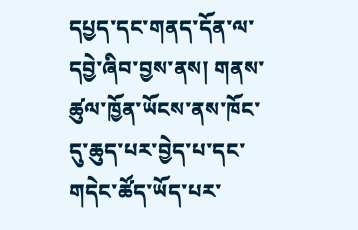དཔྱད་དང་གནད་དོན་ལ་དབྱེ་ཞིབ་བྱས་ནས། གནས་ཚུལ་ཁྱོན་ཡོངས་ནས་ཁོང་དུ་ཆུད་པར་བྱེད་པ་དང་གདེང་ཚོད་ཡོད་པར་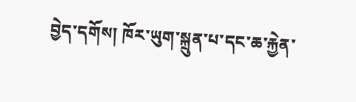བྱེད་དགོས། ཁོར་ཡུག་སྐྲུན་པ་དང་ཆ་རྐྱེན་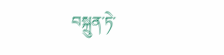བསྐྲུན་ཏེ་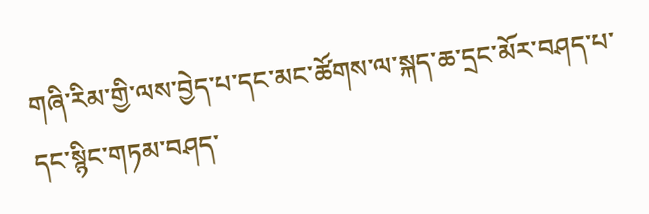གཞི་རིམ་གྱི་ལས་བྱེད་པ་དང་མང་ཚོགས་ལ་སྐད་ཆ་དྲང་མོར་བཤད་པ་དང་སྙིང་གཏམ་བཤད་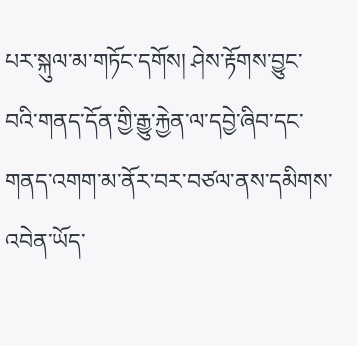པར་སྐུལ་མ་གཏོང་དགོས། ཤེས་རྟོགས་བྱུང་བའི་གནད་དོན་གྱི་རྒྱུ་རྐྱེན་ལ་དབྱེ་ཞིབ་དང་གནད་འགག་མ་ནོར་བར་བཙལ་ནས་དམིགས་འབེན་ཡོད་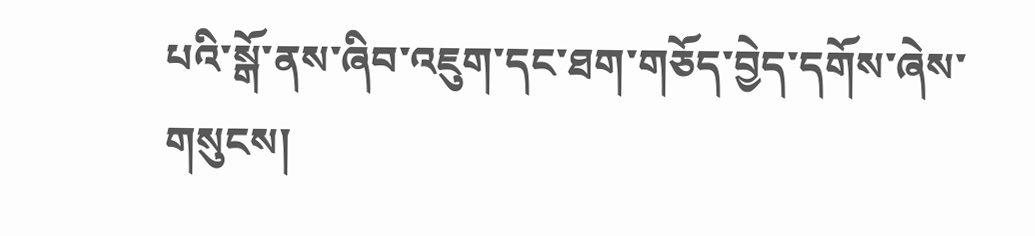པའི་སྒོ་ནས་ཞིབ་འཇུག་དང་ཐག་གཅོད་བྱེད་དགོས་ཞེས་གསུངས།